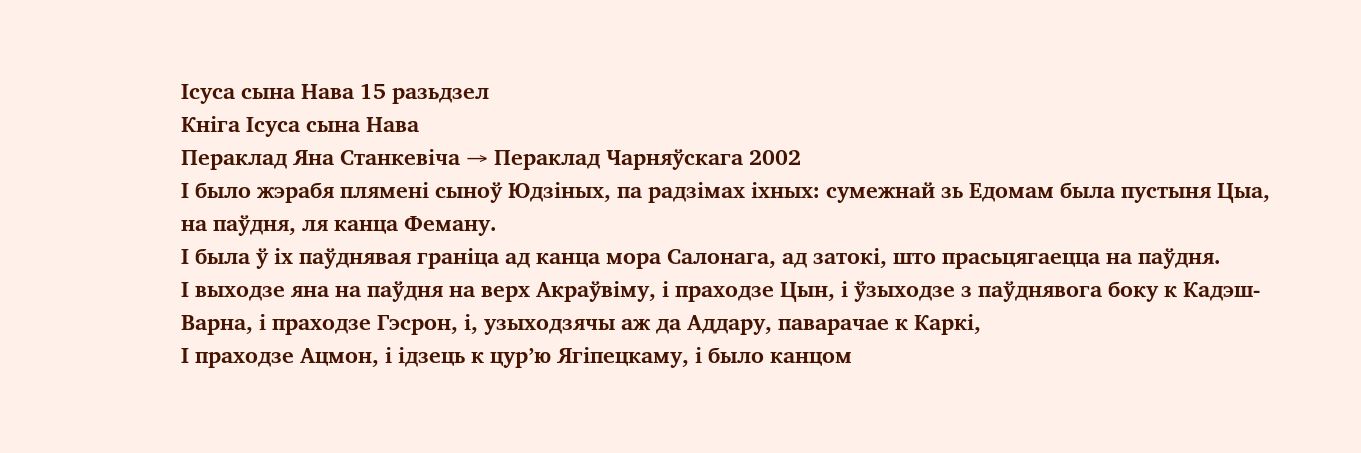Ісуса сына Нава 15 разьдзел
Кніга Ісуса сына Нава
Пераклад Яна Станкевіча → Пераклад Чарняўскага 2002
І было жэрабя плямені сыноў Юдзіных, па радзімах іхных: сумежнай зь Едомам была пустыня Цыа, на паўдня, ля канца Феману.
І была ў іх паўднявая граніца ад канца мора Салонага, ад затокі, што прасьцягаецца на паўдня.
І выходзе яна на паўдня на верх Акраўвіму, і праходзе Цын, і ўзыходзе з паўднявога боку к Кадэш-Варна, і праходзе Гэсрон, і, узыходзячы аж да Аддару, паварачае к Каркі,
І праходзе Ацмон, і ідзець к цур’ю Ягіпецкаму, і было канцом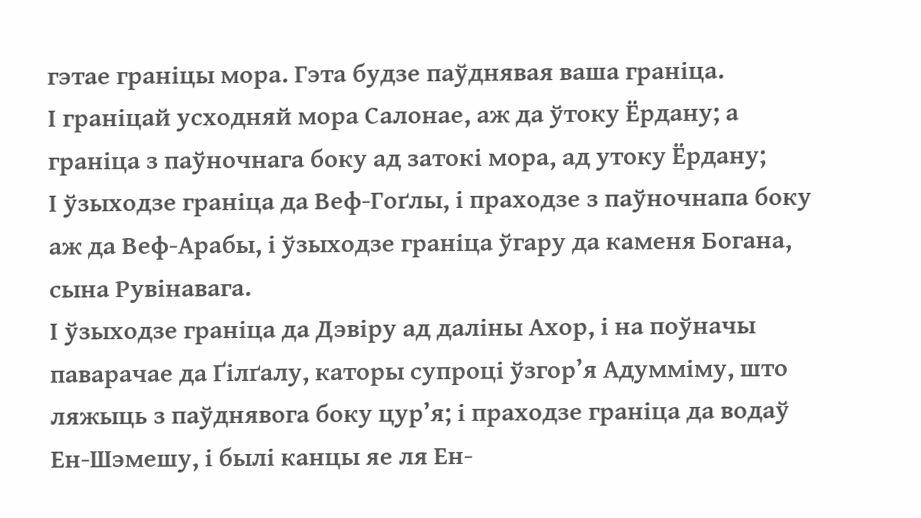гэтае граніцы мора. Гэта будзе паўднявая ваша граніца.
І граніцай усходняй мора Салонае, аж да ўтоку Ёрдану; а граніца з паўночнага боку ад затокі мора, ад утоку Ёрдану;
І ўзыходзе граніца да Веф-Гоґлы, і праходзе з паўночнапа боку аж да Веф-Арабы, і ўзыходзе граніца ўгару да каменя Богана, сына Рувінавага.
І ўзыходзе граніца да Дэвіру ад даліны Ахор, і на поўначы паварачае да Ґілґалу, каторы супроці ўзгор’я Адумміму, што ляжыць з паўднявога боку цур’я; і праходзе граніца да водаў Ен-Шэмешу, і былі канцы яе ля Ен-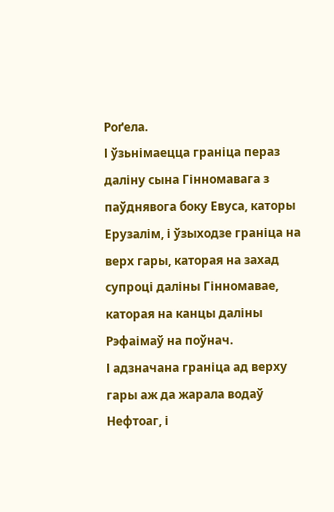Роґела.
І ўзьнімаецца граніца пераз даліну сына Гінномавага з паўднявога боку Евуса, каторы Ерузалім, і ўзыходзе граніца на верх гары, каторая на захад супроці даліны Гінномавае, каторая на канцы даліны Рэфаімаў на поўнач.
І адзначана граніца ад верху гары аж да жарала водаў Нефтоаг, і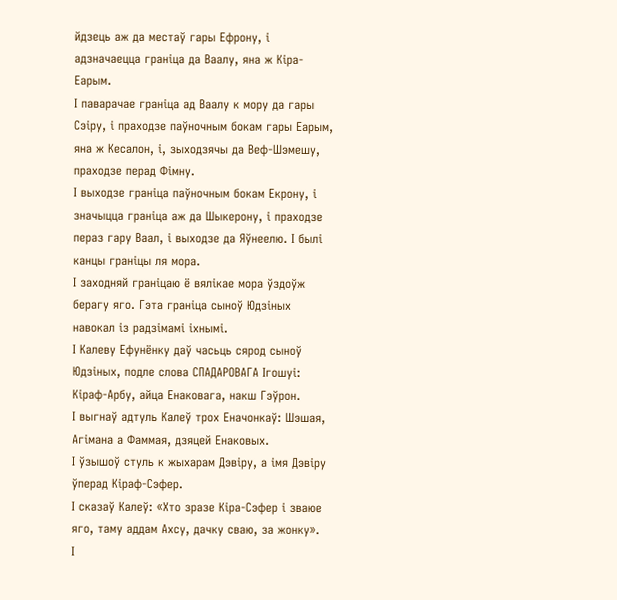йдзець аж да местаў гары Ефрону, і адзначаецца граніца да Ваалу, яна ж Кіра-Еарым.
І паварачае граніца ад Ваалу к мору да гары Сэіру, і праходзе паўночным бокам гары Еарым, яна ж Кесалон, і, зыходзячы да Веф-Шэмешу, праходзе перад Фімну.
І выходзе граніца паўночным бокам Екрону, і значыцца граніца аж да Шыкерону, і праходзе пераз гару Ваал, і выходзе да Яўнеелю. І былі канцы граніцы ля мора.
І заходняй граніцаю ё вялікае мора ўздоўж берагу яго. Гэта граніца сыноў Юдзіных навокал із радзімамі іхнымі.
І Калеву Ефунёнку даў часьць сярод сыноў Юдзіных, подле слова СПАДАРОВАГА Ігошуі: Кіраф-Арбу, айца Енаковага, накш Гэўрон.
І выгнаў адтуль Калеў трох Еначонкаў: Шэшая, Агімана а Фаммая, дзяцей Енаковых.
І ўзышоў стуль к жыхарам Дэвіру, а імя Дэвіру ўперад Кіраф-Сэфер.
І сказаў Калеў: «Хто зразе Кіра-Сэфер і зваюе яго, таму аддам Ахсу, дачку сваю, за жонку».
І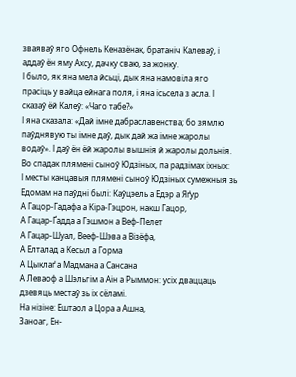зваяваў яго Офнель Кеназёнак, братаніч Калеваў, і аддаў ён яму Ахсу, дачку сваю, за жонку.
І было, як яна мела йсьці, дык яна намовіла яго прасіць у вайца ейнага поля, і яна ісьсела з асла. І сказаў ёй Калеў: «Чаго табе?»
І яна сказала: «Дай імне дабраславенства; бо зямлю паўднявую ты імне даў, дык дай жа імне жаролы водаў». І даў ён ёй жаролы вышнія й жаролы дольнія.
Во спадак плямені сыноў Юдзіных, па радзімах іхных:
І месты канцавыя плямені сыноў Юдзіных сумежныя зь Едомам на паўдні былі: Каўцэель а Едэр а Яґур
А Гацор-Гадафа а Кіра-Гэцрон, накш Гацор,
А Гацар-Ґадда а Гэшмон а Веф-Пелет
А Гацар-Шуал, Вееф-Шэва а Візёфа,
А Елталад а Кесыл а Горма
А Цыклаґ а Мадмана а Сансана
А Леваоф а Шэльгім а Аін а Рыммон: усіх дваццаць дзевяць местаў зь іх сёламі.
На нізіне: Ештаол а Цора а Ашна,
Заноаг, Ен-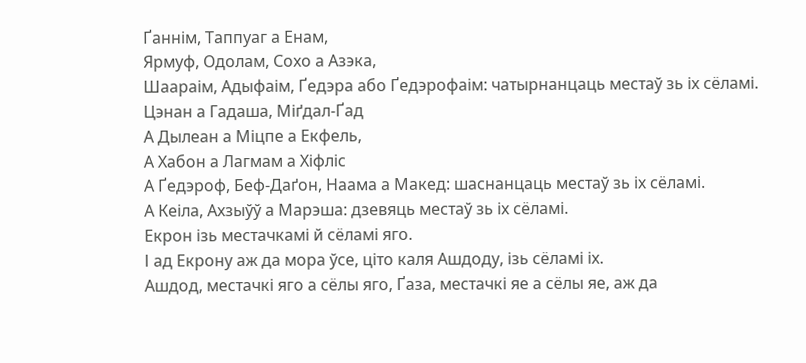Ґаннім, Таппуаг а Енам,
Ярмуф, Одолам, Сохо а Азэка,
Шаараім, Адыфаім, Ґедэра або Ґедэрофаім: чатырнанцаць местаў зь іх сёламі.
Цэнан а Гадаша, Міґдал-Ґад
А Дылеан а Міцпе а Екфель,
А Хабон а Лагмам а Хіфліс
А Ґедэроф, Беф-Даґон, Наама а Макед: шаснанцаць местаў зь іх сёламі.
А Кеіла, Ахзыўў а Марэша: дзевяць местаў зь іх сёламі.
Екрон ізь местачкамі й сёламі яго.
І ад Екрону аж да мора ўсе, ціто каля Ашдоду, ізь сёламі іх.
Ашдод, местачкі яго а сёлы яго, Ґаза, местачкі яе а сёлы яе, аж да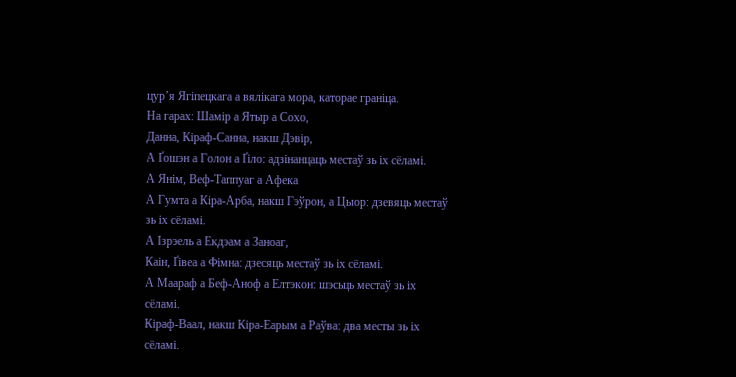цур’я Ягіпецкага а вялікага мора, каторае граніца.
На гарах: Шамір а Ятыр а Сохо,
Данна, Кіраф-Санна, накш Дэвір,
А Ґошэн а Голон а Ґіло: адзінанцаць местаў зь іх сёламі.
А Янім, Веф-Таппуаг а Афека
А Гумта а Кіра-Арба, накш Гэўрон, а Цыор: дзевяць местаў зь іх сёламі.
А Ізрэель а Екдэам а Заноаг,
Каін, Ґівеа а Фімна: дзесяць местаў зь іх сёламі.
А Маараф а Беф-Аноф а Елтэкон: шэсьць местаў зь іх сёламі.
Кіраф-Ваал, накш Кіра-Еарым а Раўва: два месты зь іх сёламі.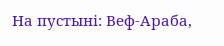На пустыні: Веф-Араба,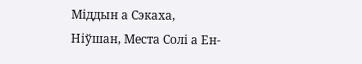Міддын а Сэкаха,
Ніўшан, Места Солі а Ен-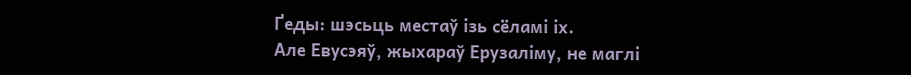Ґеды: шэсьць местаў ізь сёламі іх.
Але Евусэяў, жыхараў Ерузаліму, не маглі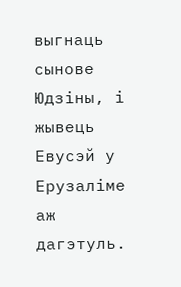выгнаць сынове Юдзіны, і жывець Евусэй у Ерузаліме аж дагэтуль.